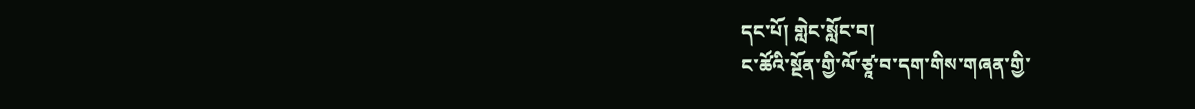དང་པོ། གླེང་སློང་བ།
ང་ཚོའི་སྔོན་གྱི་ལོ་ཙཱ་བ་དག་གིས་གཞན་གྱི་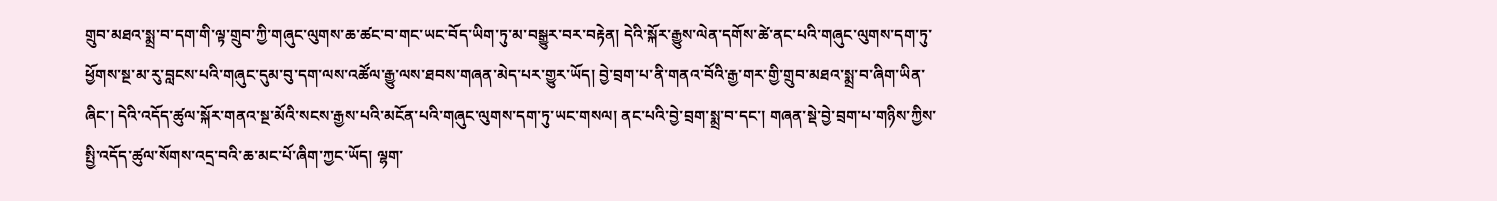གྲུབ་མཐའ་སྨྲ་བ་དག་གི་ལྟ་གྲུབ་ཀྱི་གཞུང་ལུགས་ཆ་ཚང་བ་གང་ཡང་བོད་ཡིག་ཏུ་མ་བསྒྱུར་བར་བརྟེན། དེའི་སྐོར་རྒྱུས་ལེན་དགོས་ཚེ་ནང་པའི་གཞུང་ལུགས་དག་ཏུ་ཕྱོགས་སྔ་མ་རུ་བླངས་པའི་གཞུང་དུམ་བུ་དག་ལས་འཚོལ་རྒྱུ་ལས་ཐབས་གཞན་མེད་པར་གྱུར་ཡོད། བྱེ་བྲག་པ་ནི་གནའ་བོའི་རྒྱ་གར་གྱི་གྲུབ་མཐའ་སྨྲ་བ་ཞིག་ཡིན་ཞིང་། དེའི་འདོད་ཚུལ་སྐོར་གནའ་སྔ་མོའི་སངས་རྒྱས་པའི་མངོན་པའི་གཞུང་ལུགས་དག་ཏུ་ཡང་གསལ། ནང་པའི་བྱེ་བྲག་སྨྲ་བ་དང་། གཞན་སྡེ་བྱེ་བྲག་པ་གཉིས་ཀྱིས་སྤྱི་འདོད་ཚུལ་སོགས་འདྲ་བའི་ཆ་མང་པོ་ཞིག་ཀྱང་ཡོད། ལྷག་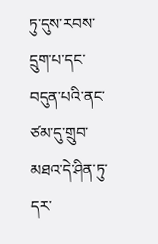ཏུ་དུས་རབས་དྲུག་པ་དང་བདུན་པའི་ནང་ཙམ་དུ་གྲུབ་མཐའ་དེ་ཤིན་ཏུ་དར་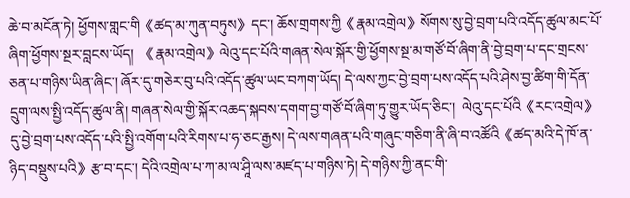ཆེ་བ་མངོན་ཏེ། ཕྱོགས་གླང་གི《ཚད་མ་ཀུན་བཏུས》དང་། ཆོས་གྲགས་ཀྱི《རྣམ་འགྲེལ》སོགས་སུ་བྱེ་བྲག་པའི་འདོད་ཚུལ་མང་པོ་ཞིག་ཕྱོགས་སྔར་བླངས་ཡོད།  《རྣམ་འགྲེལ》ལེའུ་དང་པོའི་གཞན་སེལ་སྐོར་གྱི་ཕྱོགས་སྔ་མ་གཙོ་བོ་ཞིག་ནི་བྱེ་བྲག་པ་དང་གྲངས་ཅན་པ་གཉིས་ཡིན་ཞིང་། ཞོར་དུ་གཅེར་བུ་པའི་འདོད་ཚུལ་ཡང་བཀག་ཡོད། དེ་ལས་ཀྱང་བྱེ་བྲག་པས་འདོད་པའི་ཤེས་བྱ་ཚིག་གི་དོན་དྲུག་ལས་སྤྱི་འདོད་ཚུལ་ནི། གཞན་སེལ་གྱི་སྐོར་འཆད་སྐབས་དགག་བྱ་གཙོ་བོ་ཞིག་ཏུ་གྱུར་ཡོད་ཅིང་།  ལེའུ་དང་པོའི《རང་འགྲེལ》དུ་བྱེ་བྲག་པས་འདོད་པའི་སྤྱི་འགོག་པའི་རིགས་པ་ཧ་ཅང་རྒྱས། དེ་ལས་གཞན་པའི་གཞུང་གཅིག་ནི་ཞི་བ་འཚོའི《ཚད་མའི་དེ་ཁོ་ན་ཉིད་བསྡུས་པའི》རྩ་བ་དང་། དེའི་འགྲེལ་པ་ཀ་མ་ལ་ཤཱི་ལས་མཛད་པ་གཉིས་ཏེ། དེ་གཉིས་ཀྱི་ནང་གི་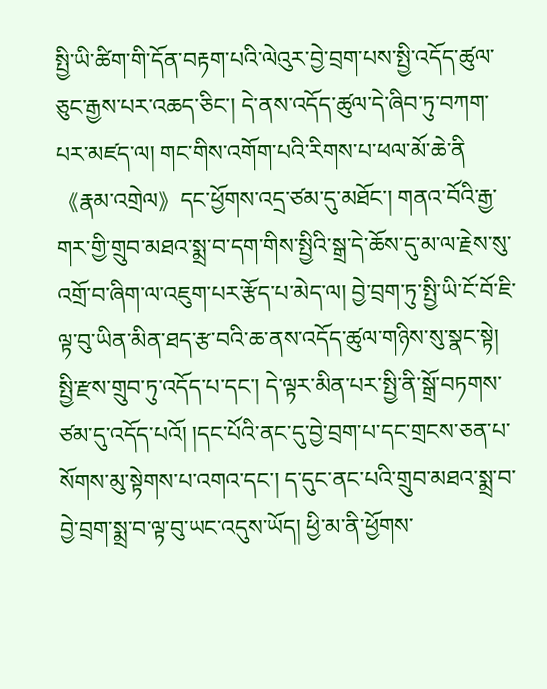སྤྱི་ཡི་ཚིག་གི་དོན་བརྟག་པའི་ལེའུར་བྱེ་བྲག་པས་སྤྱི་འདོད་ཚུལ་ཅུང་རྒྱས་པར་འཆད་ཅིང་། དེ་ནས་འདོད་ཚུལ་དེ་ཞིབ་ཏུ་བཀག་པར་མཛད་ལ། གང་གིས་འགོག་པའི་རིགས་པ་ཕལ་མོ་ཆེ་ནི《རྣམ་འགྲེལ》དང་ཕྱོགས་འདྲ་ཙམ་དུ་མཐོང་། གནའ་བོའི་རྒྱ་གར་གྱི་གྲུབ་མཐའ་སྨྲ་བ་དག་གིས་སྤྱིའི་སྒྲ་དེ་ཆོས་དུ་མ་ལ་རྗེས་སུ་འགྲོ་བ་ཞིག་ལ་འཇུག་པར་རྩོད་པ་མེད་ལ། བྱེ་བྲག་ཏུ་སྤྱི་ཡི་ངོ་བོ་ཇི་ལྟ་བུ་ཡིན་མིན་ཐད་རྩ་བའི་ཆ་ནས་འདོད་ཚུལ་གཉིས་སུ་སྣང་སྟེ། སྤྱི་རྫས་གྲུབ་ཏུ་འདོད་པ་དང་། དེ་ལྟར་མིན་པར་སྤྱི་ནི་སྒྲོ་བཏགས་ཙམ་དུ་འདོད་པའོ། །དང་པོའི་ནང་དུ་བྱེ་བྲག་པ་དང་གྲངས་ཅན་པ་སོགས་མུ་སྟེགས་པ་འགའ་དང་། ད་དུང་ནང་པའི་གྲུབ་མཐའ་སྨྲ་བ་བྱེ་བྲག་སྨྲ་བ་ལྟ་བུ་ཡང་འདུས་ཡོད། ཕྱི་མ་ནི་ཕྱོགས་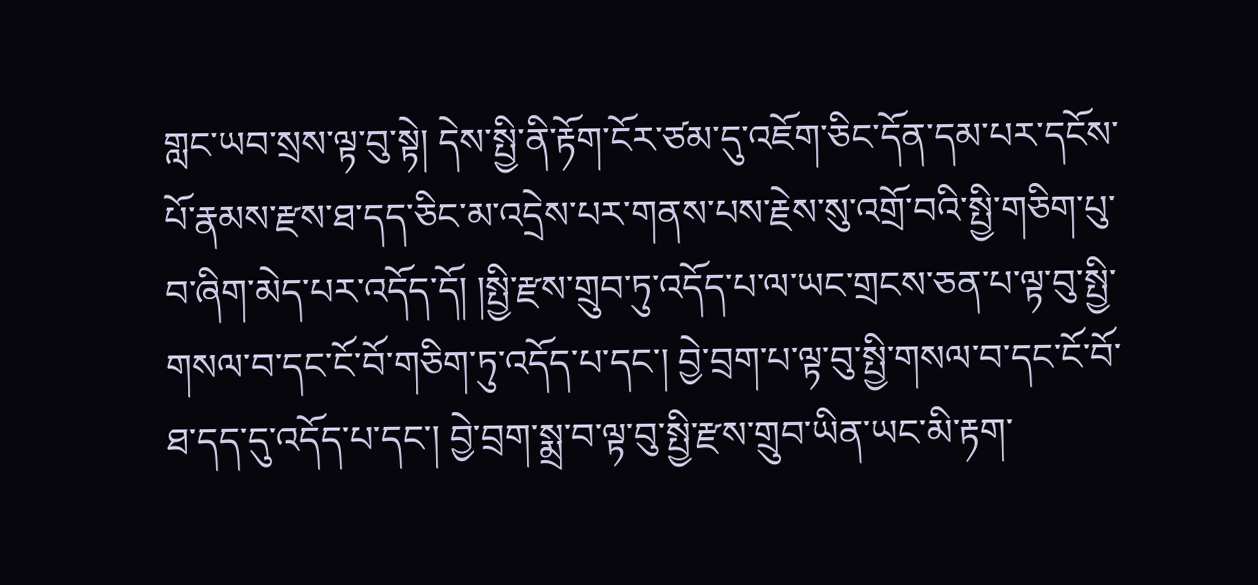གླང་ཡབ་སྲས་ལྟ་བུ་སྟེ། དེས་སྤྱི་ནི་རྟོག་ངོར་ཙམ་དུ་འཇོག་ཅིང་དོན་དམ་པར་དངོས་པོ་རྣམས་རྫས་ཐ་དད་ཅིང་མ་འདྲེས་པར་གནས་པས་རྗེས་སུ་འགྲོ་བའི་སྤྱི་གཅིག་པུ་བ་ཞིག་མེད་པར་འདོད་དོ། །སྤྱི་རྫས་གྲུབ་ཏུ་འདོད་པ་ལ་ཡང་གྲངས་ཅན་པ་ལྟ་བུ་སྤྱི་གསལ་བ་དང་ངོ་བོ་གཅིག་ཏུ་འདོད་པ་དང་། བྱེ་བྲག་པ་ལྟ་བུ་སྤྱི་གསལ་བ་དང་ངོ་བོ་ཐ་དད་དུ་འདོད་པ་དང་། བྱེ་བྲག་སྨྲ་བ་ལྟ་བུ་སྤྱི་རྫས་གྲུབ་ཡིན་ཡང་མི་རྟག་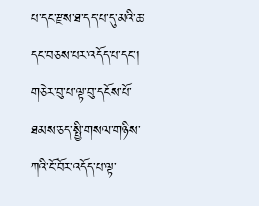པ་དང་རྫས་ཐ་དད་པ་དུ་མའི་ཆ་དང་བཅས་པར་འདོད་པ་དང་། གཅེར་བུ་པ་ལྟ་བུ་དངོས་པོ་ཐམས་ཅད་སྤྱི་གསལ་གཉིས་ཀའི་ངོ་བོར་འདོད་པ་ལྟ་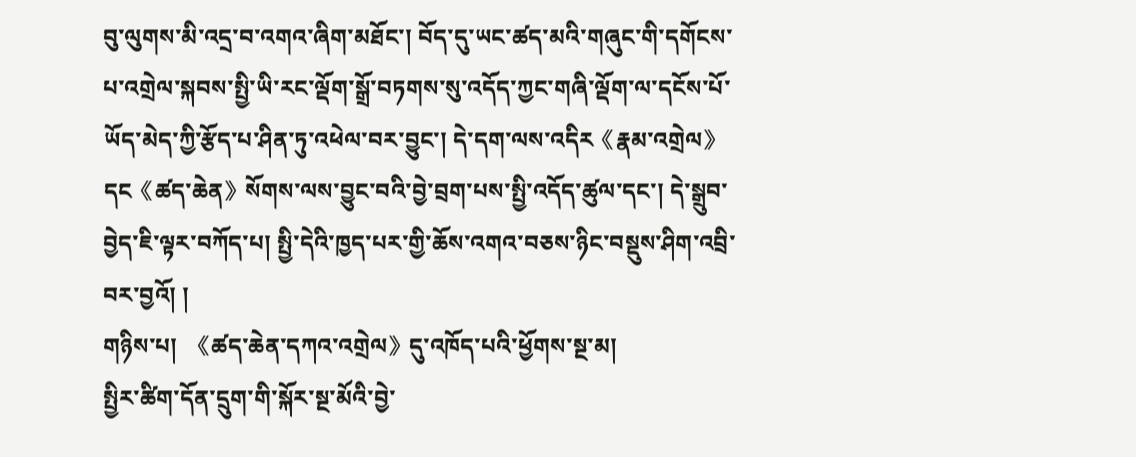བུ་ལུགས་མི་འདྲ་བ་འགའ་ཞིག་མཐོང་། བོད་དུ་ཡང་ཚད་མའི་གཞུང་གི་དགོངས་པ་འགྲེལ་སྐབས་སྤྱི་ཡི་རང་ལྡོག་སྒྲོ་བཏགས་སུ་འདོད་ཀྱང་གཞི་ལྡོག་ལ་དངོས་པོ་ཡོད་མེད་ཀྱི་རྩོད་པ་ཤིན་ཏུ་འཕེལ་བར་བྱུང་། དེ་དག་ལས་འདིར《རྣམ་འགྲེལ》དང《ཚད་ཆེན》སོགས་ལས་བྱུང་བའི་བྱེ་བྲག་པས་སྤྱི་འདོད་ཚུལ་དང་། དེ་སྒྲུབ་བྱེད་ཇི་ལྟར་བཀོད་པ། སྤྱི་དེའི་ཁྱད་པར་གྱི་ཆོས་འགའ་བཅས་ཉིང་བསྡུས་ཤིག་འབྲི་བར་བྱའོ། །
གཉིས་པ།  《ཚད་ཆེན་དཀའ་འགྲེལ》དུ་འཁོད་པའི་ཕྱོགས་སྔ་མ།
སྤྱིར་ཚིག་དོན་དྲུག་གི་སྐོར་སྔ་མོའི་བྱེ་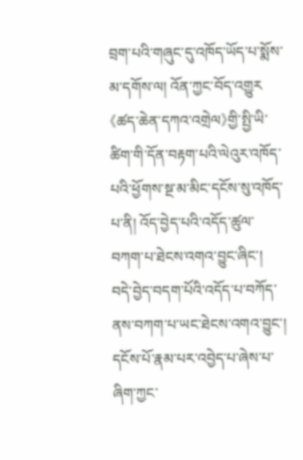བྲག་པའི་གཞུང་དུ་འཁོད་ཡོད་པ་སྨོས་མ་དགོས་ལ། འོན་ཀྱང་བོད་འགྱུར《ཚད་ཆེན་དཀའ་འགྲེལ》གྱི་སྤྱི་ཡི་ཚིག་གི་དོན་བརྟག་པའི་ལེའུར་འཁོད་པའི་ཕྱོགས་སྔ་མ་མིང་དངོས་སུ་འཁོད་པ་ནི། འོད་བྱེད་པའི་འདོད་ཚུལ་བཀག་པ་ཐེངས་འགའ་བྱུང་ཞིང་། བདེ་བྱེད་བདག་པོའི་འདོད་པ་བཀོད་ནས་བཀག་པ་ཡང་ཐེངས་འགའ་བྱུང་། དངོས་པོ་རྣམ་པར་འབྱེད་པ་ཞེས་པ་ཞིག་ཀྱང་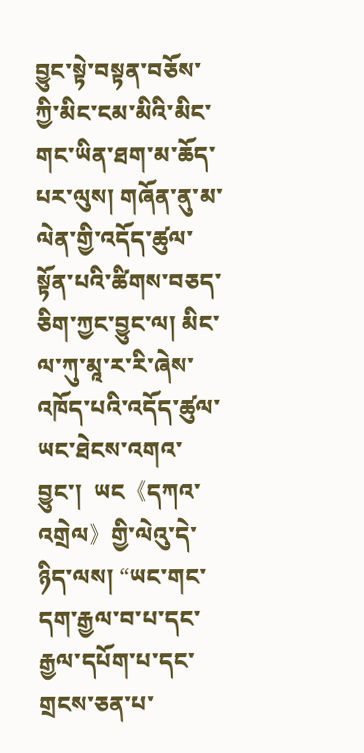བྱུང་སྟེ་བསྟན་བཅོས་ཀྱི་མིང་ངམ་མིའི་མིང་གང་ཡིན་ཐག་མ་ཆོད་པར་ལུས། གཞོན་ནུ་མ་ལེན་གྱི་འདོད་ཚུལ་སྟོན་པའི་ཚིགས་བཅད་ཅིག་ཀྱང་བྱུང་ལ། མིང་ལ་ཀུ་མཱ་ར་རི་ཞེས་འཁོད་པའི་འདོད་ཚུལ་ཡང་ཐེངས་འགའ་བྱུང་།  ཡང《དཀའ་འགྲེལ》གྱི་ལེའུ་དེ་ཉིད་ལས། “ཡང་གང་དག་རྒྱལ་བ་པ་དང་རྒྱལ་དཔོག་པ་དང་གྲངས་ཅན་པ་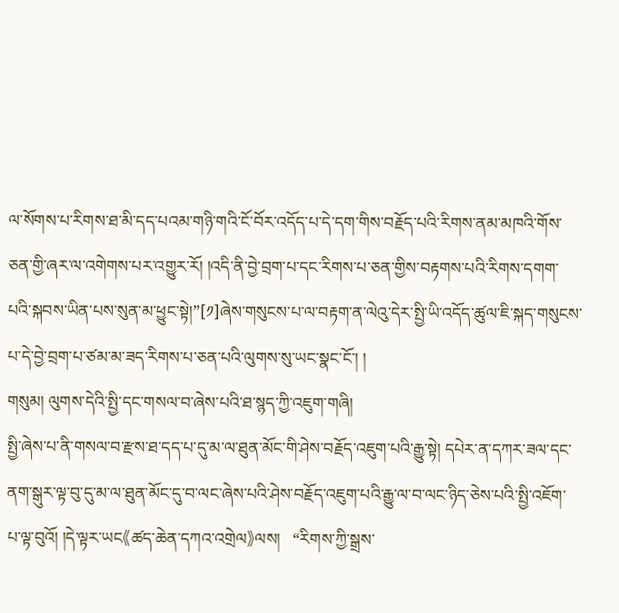ལ་སོགས་པ་རིགས་ཐ་མི་དད་པའམ་གཉི་གའི་ངོ་བོར་འདོད་པ་དེ་དག་གིས་བརྗོད་པའི་རིགས་ནམ་མཁའི་གོས་ཅན་གྱི་ཞར་ལ་འགེགས་པར་འགྱུར་རོ། །འདི་ནི་བྱེ་བྲག་པ་དང་རིགས་པ་ཅན་གྱིས་བརྟགས་པའི་རིགས་དགག་པའི་སྐབས་ཡིན་པས་སུན་མ་ཕྱུང་སྟེ།”[༡]ཞེས་གསུངས་པ་ལ་བརྟག་ན་ལེའུ་དེར་སྤྱི་ཡི་འདོད་ཚུལ་ཇི་སྐད་གསུངས་པ་དེ་བྱེ་བྲག་པ་ཙམ་མ་ཟད་རིགས་པ་ཅན་པའི་ལུགས་སུ་ཡང་སྣང་ངོ་། །
གསུམ། ལུགས་དེའི་སྤྱི་དང་གསལ་བ་ཞེས་པའི་ཐ་སྙད་ཀྱི་འཇུག་གཞི།
སྤྱི་ཞེས་པ་ནི་གསལ་བ་རྫས་ཐ་དད་པ་དུ་མ་ལ་ཐུན་མོང་གི་ཤེས་བརྗོད་འཇུག་པའི་རྒྱུ་སྟེ། དཔེར་ན་དཀར་ཟལ་དང་ནག་སྒུར་ལྟ་བུ་དུ་མ་ལ་ཐུན་མོང་དུ་བ་ལང་ཞེས་པའི་ཤེས་བརྗོད་འཇུག་པའི་རྒྱུ་ལ་བ་ལང་ཉིད་ཅེས་པའི་སྤྱི་འཇོག་པ་ལྟ་བུའོ། །དེ་ལྟར་ཡང《ཚད་ཆེན་དཀའ་འགྲེལ》ལས།   “རིགས་ཀྱི་སྒྲས་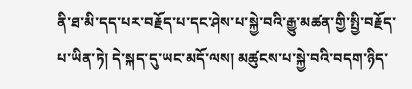ནི་ཐ་མི་དད་པར་བརྗོད་པ་དང་ཤེས་པ་སྐྱེ་བའི་རྒྱུ་མཚན་གྱི་སྤྱི་བརྗོད་པ་ཡིན་ཏེ། དེ་སྐད་དུ་ཡང་མདོ་ལས། མཚུངས་པ་སྐྱེ་བའི་བདག་ཉིད་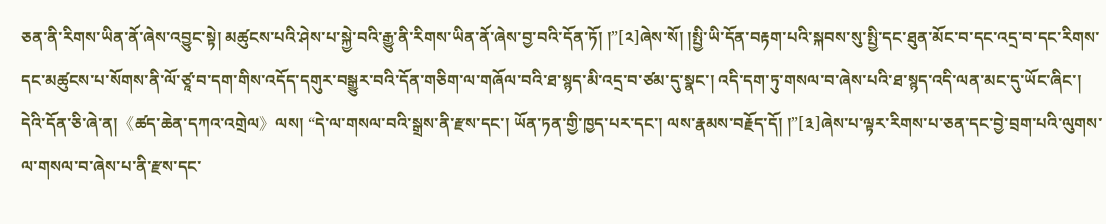ཅན་ནི་རིགས་ཡིན་ནོ་ཞེས་འབྱུང་སྟེ། མཚུངས་པའི་ཤེས་པ་སྐྱེ་བའི་རྒྱུ་ནི་རིགས་ཡིན་ནོ་ཞེས་བྱ་བའི་དོན་ཏོ། །”[༢]ཞེས་སོ། །སྤྱི་ཡི་དོན་བརྟག་པའི་སྐབས་སུ་སྤྱི་དང་ཐུན་མོང་བ་དང་འདྲ་བ་དང་རིགས་དང་མཚུངས་པ་སོགས་ནི་ལོ་ཙཱ་བ་དག་གིས་འདོད་དགུར་བསྒྱུར་བའི་དོན་གཅིག་ལ་གཞོལ་བའི་ཐ་སྙད་མི་འདྲ་བ་ཙམ་དུ་སྣང་། འདི་དག་ཏུ་གསལ་བ་ཞེས་པའི་ཐ་སྙད་འདི་ལན་མང་དུ་ཡོང་ཞིང་། དེའི་དོན་ཅི་ཞེ་ན།《ཚད་ཆེན་དཀའ་འགྲེལ》ལས། “དེ་ལ་གསལ་བའི་སྒྲས་ནི་རྫས་དང་། ཡོན་ཏན་གྱི་ཁྱད་པར་དང་། ལས་རྣམས་བརྗོད་དོ། །”[༣]ཞེས་པ་ལྟར་རིགས་པ་ཅན་དང་བྱེ་བྲག་པའི་ལུགས་ལ་གསལ་བ་ཞེས་པ་ནི་རྫས་དང་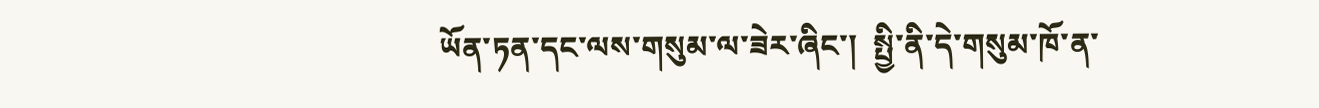ཡོན་ཏན་དང་ལས་གསུམ་ལ་ཟེར་ཞིང་།  སྤྱི་ནི་དེ་གསུམ་ཁོ་ན་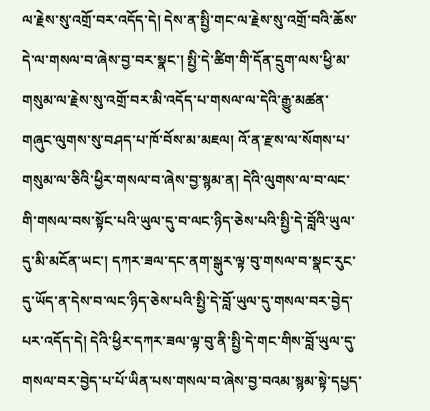ལ་རྗེས་སུ་འགྲོ་བར་འདོད་དེ། དེས་ན་སྤྱི་གང་ལ་རྗེས་སུ་འགྲོ་བའི་ཆོས་དེ་ལ་གསལ་བ་ཞེས་བྱ་བར་སྣང་། སྤྱི་དེ་ཚིག་གི་དོན་དྲུག་ལས་ཕྱི་མ་གསུམ་ལ་རྗེས་སུ་འགྲོ་བར་མི་འདོད་པ་གསལ་ལ་དེའི་རྒྱུ་མཚན་གཞུང་ལུགས་སུ་བཤད་པ་ཁོ་བོས་མ་མཇལ། འོ་ན་རྫས་ལ་སོགས་པ་གསུམ་ལ་ཅིའི་ཕྱིར་གསལ་བ་ཞེས་བྱ་སྙམ་ན། དེའི་ལུགས་ལ་བ་ལང་གི་གསལ་བས་སྟོང་པའི་ཡུལ་དུ་བ་ལང་ཉིད་ཅེས་པའི་སྤྱི་དེ་བློའི་ཡུལ་དུ་མི་མངོན་ཡང་། དཀར་ཟལ་དང་ནག་སྒུར་ལྟ་བུ་གསལ་བ་སྣང་རུང་དུ་ཡོད་ན་དེས་བ་ལང་ཉིད་ཅེས་པའི་སྤྱི་དེ་བློ་ཡུལ་དུ་གསལ་བར་བྱེད་པར་འདོད་དེ། དེའི་ཕྱིར་དཀར་ཟལ་ལྟ་བུ་ནི་སྤྱི་དེ་གང་གིས་བློ་ཡུལ་དུ་གསལ་བར་བྱེད་པ་པོ་ཡིན་པས་གསལ་བ་ཞེས་བྱ་བའམ་སྙམ་སྟེ་དཔྱད་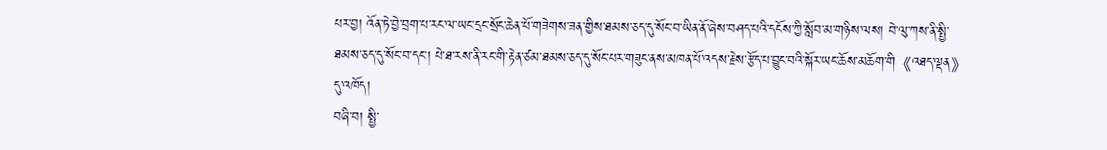པར་བྱ། འོན་ཏེ་བྱེ་བྲག་པ་རང་ལ་ཡང་དྲང་སྲོང་ཆེན་པོ་གཟེགས་ཟན་གྱིས་ཐམས་ཅད་དུ་སོང་བ་ཡིན་ནོ་ཞེས་བཤད་པའི་དངོས་ཀྱི་སློབ་མ་གཉིས་ལས། བེ་ལུ་ཀས་ནི་སྤྱི་ཐམས་ཅད་དུ་སོང་བ་དང་། པེ་ཐ་རས་ནི་རང་གི་རྟེན་ཙམ་ཐམས་ཅད་དུ་སོང་པར་གཟུང་ནས་མཁན་པོ་འདས་རྗེས་རྩོད་པ་བྱུང་བའི་སྐོར་ཡང་ཆོས་མཆོག་གི《འཐད་ལྡན》དུ་འཁོད།
བཞི་བ། སྤྱི་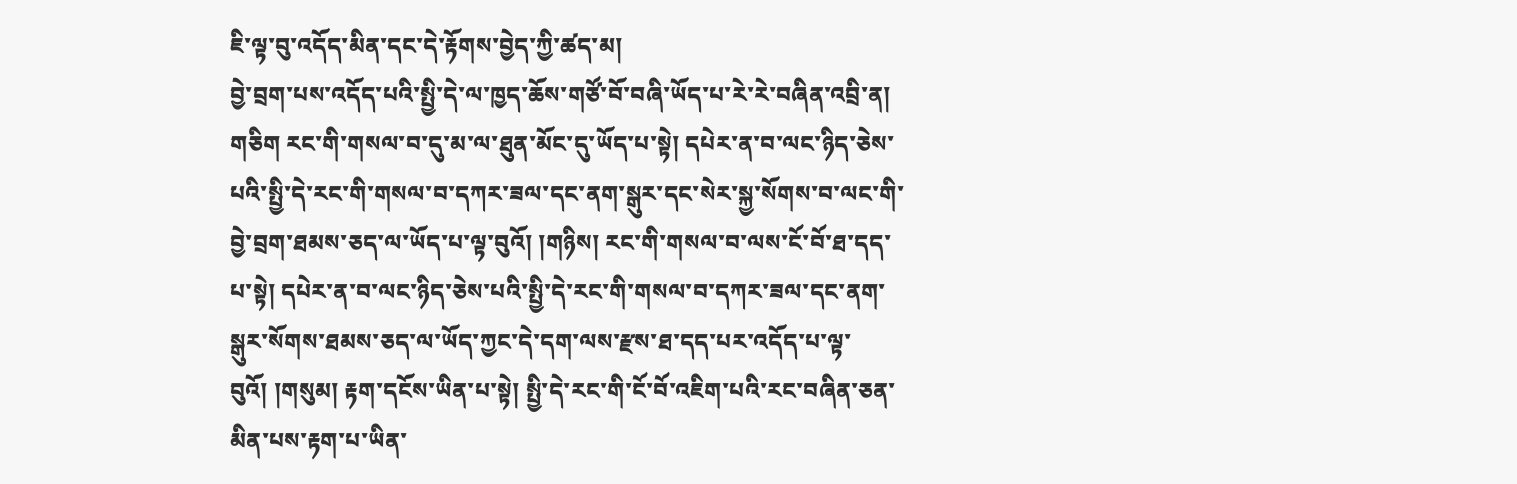ཇི་ལྟ་བུ་འདོད་མིན་དང་དེ་རྟོགས་བྱེད་ཀྱི་ཚད་མ།
བྱེ་བྲག་པས་འདོད་པའི་སྤྱི་དེ་ལ་ཁྱད་ཆོས་གཙོ་བོ་བཞི་ཡོད་པ་རེ་རེ་བཞིན་འབྲི་ན།  གཅིག རང་གི་གསལ་བ་དུ་མ་ལ་ཐུན་མོང་དུ་ཡོད་པ་སྟེ། དཔེར་ན་བ་ལང་ཉིད་ཅེས་པའི་སྤྱི་དེ་རང་གི་གསལ་བ་དཀར་ཟལ་དང་ནག་སྒུར་དང་སེར་སྐྱ་སོགས་བ་ལང་གི་བྱེ་བྲག་ཐམས་ཅད་ལ་ཡོད་པ་ལྟ་བུའོ། །གཉིས། རང་གི་གསལ་བ་ལས་ངོ་བོ་ཐ་དད་པ་སྟེ། དཔེར་ན་བ་ལང་ཉིད་ཅེས་པའི་སྤྱི་དེ་རང་གི་གསལ་བ་དཀར་ཟལ་དང་ནག་སྒུར་སོགས་ཐམས་ཅད་ལ་ཡོད་ཀྱང་དེ་དག་ལས་རྫས་ཐ་དད་པར་འདོད་པ་ལྟ་བུའོ། །གསུམ། རྟག་དངོས་ཡིན་པ་སྟེ། སྤྱི་དེ་རང་གི་ངོ་བོ་འཇིག་པའི་རང་བཞིན་ཅན་མིན་པས་རྟག་པ་ཡིན་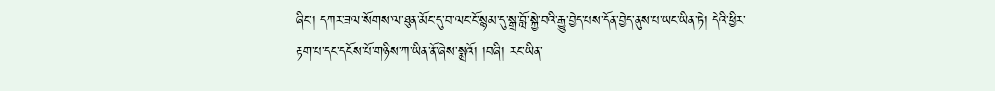ཞིང་། དཀར་ཟལ་སོགས་ལ་ཐུན་མོང་དུ་བ་ལང་ངོ་སྙམ་དུ་སྒྲ་བློ་སྐྱེ་བའི་རྒྱུ་བྱེད་པས་དོན་བྱེད་ནུས་པ་ཡང་ཡིན་ཏེ། དེའི་ཕྱིར་རྟག་པ་དང་དངོས་པོ་གཉིས་ཀ་ཡིན་ནོ་ཞེས་སྨྲའོ། །བཞི། རང་ཡིན་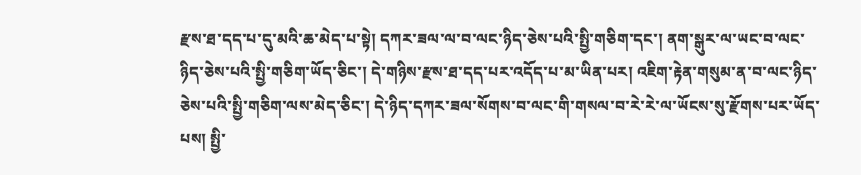རྫས་ཐ་དད་པ་དུ་མའི་ཆ་མེད་པ་སྟེ། དཀར་ཟལ་ལ་བ་ལང་ཉིད་ཅེས་པའི་སྤྱི་གཅིག་དང་། ནག་སྒུར་ལ་ཡང་བ་ལང་ཉིད་ཅེས་པའི་སྤྱི་གཅིག་ཡོད་ཅིང་། དེ་གཉིས་རྫས་ཐ་དད་པར་འདོད་པ་མ་ཡིན་པར། འཇིག་རྟེན་གསུམ་ན་བ་ལང་ཉིད་ཅེས་པའི་སྤྱི་གཅིག་ལས་མེད་ཅིང་། དེ་ཉིད་དཀར་ཟལ་སོགས་བ་ལང་གི་གསལ་བ་རེ་རེ་ལ་ཡོངས་སུ་རྫོགས་པར་ཡོད་པས། སྤྱི་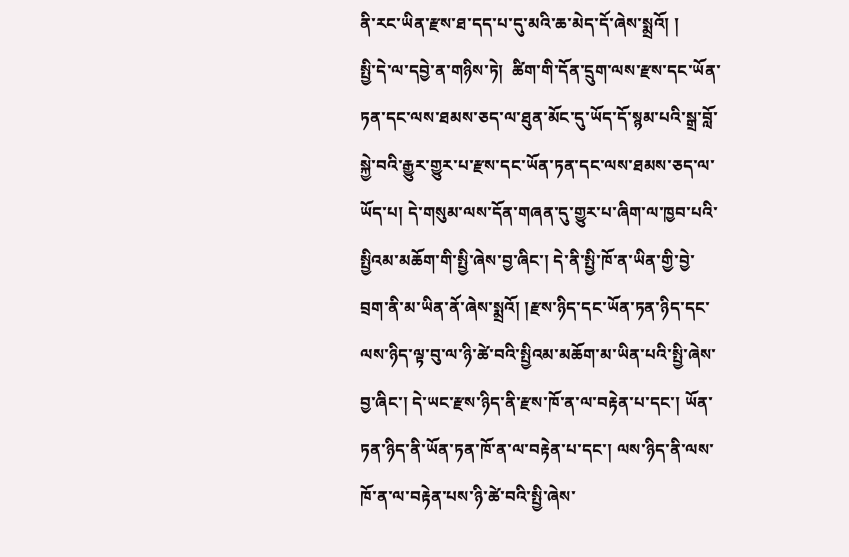ནི་རང་ཡིན་རྫས་ཐ་དད་པ་དུ་མའི་ཆ་མེད་དོ་ཞེས་སྨྲའོ། །
སྤྱི་དེ་ལ་དབྱེ་ན་གཉིས་ཏེ།  ཚིག་གི་དོན་དྲུག་ལས་རྫས་དང་ཡོན་ཏན་དང་ལས་ཐམས་ཅད་ལ་ཐུན་མོང་དུ་ཡོད་དོ་སྙམ་པའི་སྒྲ་བློ་སྐྱེ་བའི་རྒྱུར་གྱུར་པ་རྫས་དང་ཡོན་ཏན་དང་ལས་ཐམས་ཅད་ལ་ཡོད་པ། དེ་གསུམ་ལས་དོན་གཞན་དུ་གྱུར་པ་ཞིག་ལ་ཁྱབ་པའི་སྤྱིའམ་མཆོག་གི་སྤྱི་ཞེས་བྱ་ཞིང་། དེ་ནི་སྤྱི་ཁོ་ན་ཡིན་གྱི་བྱེ་བྲག་ནི་མ་ཡིན་ནོ་ཞེས་སྨྲའོ། །རྫས་ཉིད་དང་ཡོན་ཏན་ཉིད་དང་ལས་ཉིད་ལྟ་བུ་ལ་ཉི་ཚེ་བའི་སྤྱིའམ་མཆོག་མ་ཡིན་པའི་སྤྱི་ཞེས་བྱ་ཞིང་། དེ་ཡང་རྫས་ཉིད་ནི་རྫས་ཁོ་ན་ལ་བརྟེན་པ་དང་། ཡོན་ཏན་ཉིད་ནི་ཡོན་ཏན་ཁོ་ན་ལ་བརྟེན་པ་དང་། ལས་ཉིད་ནི་ལས་ཁོ་ན་ལ་བརྟེན་པས་ཉི་ཚེ་བའི་སྤྱི་ཞེས་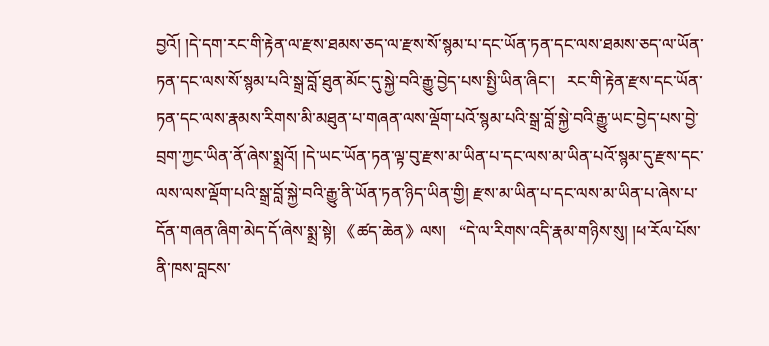བྱའོ། །དེ་དག་རང་གི་རྟེན་ལ་རྫས་ཐམས་ཅད་ལ་རྫས་སོ་སྙམ་པ་དང་ཡོན་ཏན་དང་ལས་ཐམས་ཅད་ལ་ཡོན་ཏན་དང་ལས་སོ་སྙམ་པའི་སྒྲ་བློ་ཐུན་མོང་དུ་སྐྱེ་བའི་རྒྱུ་བྱེད་པས་སྤྱི་ཡིན་ཞིང་།   རང་གི་རྟེན་རྫས་དང་ཡོན་ཏན་དང་ལས་རྣམས་རིགས་མི་མཐུན་པ་གཞན་ལས་ལྡོག་པའོ་སྙམ་པའི་སྒྲ་བློ་སྐྱེ་བའི་རྒྱུ་ཡང་བྱེད་པས་བྱེ་བྲག་ཀྱང་ཡིན་ནོ་ཞེས་སྨྲའོ། །དེ་ཡང་ཡོན་ཏན་ལྟ་བུ་རྫས་མ་ཡིན་པ་དང་ལས་མ་ཡིན་པའོ་སྙམ་དུ་རྫས་དང་ལས་ལས་ལྡོག་པའི་སྒྲ་བློ་སྐྱེ་བའི་རྒྱུ་ནི་ཡོན་ཏན་ཉིད་ཡིན་གྱི། རྫས་མ་ཡིན་པ་དང་ལས་མ་ཡིན་པ་ཞེས་པ་དོན་གཞན་ཞིག་མེད་དོ་ཞེས་སྨྲ་སྟེ། 《ཚད་ཆེན》ལས།   “དེ་ལ་རིགས་འདི་རྣམ་གཉིས་སུ། །ཕ་རོལ་པོས་ནི་ཁས་བླངས་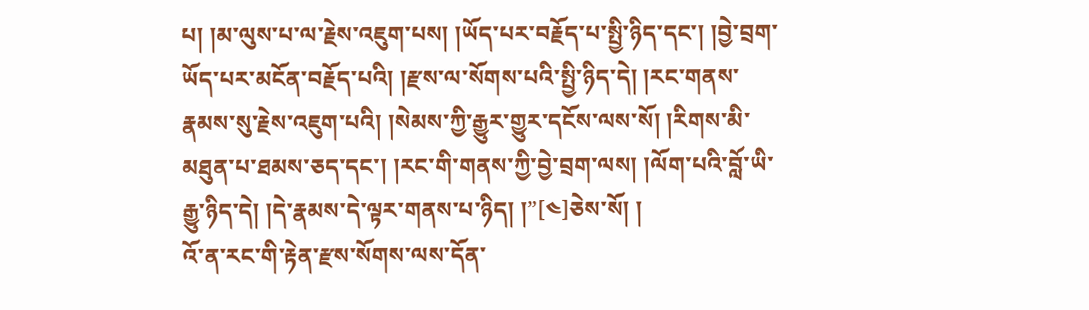པ། །མ་ལུས་པ་ལ་རྗེས་འཇུག་པས། །ཡོད་པར་བརྗོད་པ་སྤྱི་ཉིད་དང་། །བྱེ་བྲག་ཡོད་པར་མངོན་བརྗོད་པའི། །རྫས་ལ་སོགས་པའི་སྤྱི་ཉིད་དེ། །རང་གནས་རྣམས་སུ་རྗེས་འཇུག་པའི། །སེམས་ཀྱི་རྒྱུར་གྱུར་དངོས་ལས་སོ། །རིགས་མི་མཐུན་པ་ཐམས་ཅད་དང་། །རང་གི་གནས་ཀྱི་བྱེ་བྲག་ལས། །ལོག་པའི་བློ་ཡི་རྒྱུ་ཉིད་དེ། །དེ་རྣམས་དེ་ལྟར་གནས་པ་ཉིད། །”[༤]ཅེས་སོ། །
འོ་ན་རང་གི་རྟེན་རྫས་སོགས་ལས་དོན་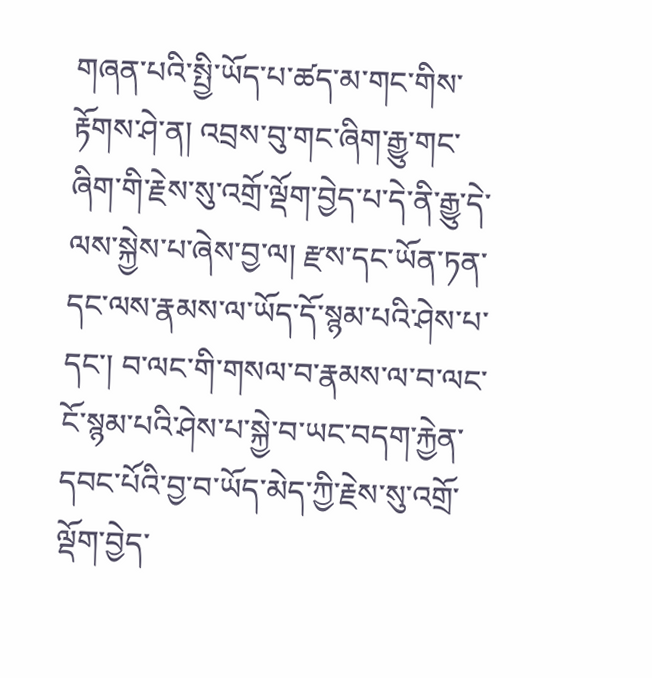གཞན་པའི་སྤྱི་ཡོད་པ་ཚད་མ་གང་གིས་རྟོགས་ཤེ་ན། འབྲས་བུ་གང་ཞིག་རྒྱུ་གང་ཞིག་གི་རྗེས་སུ་འགྲོ་ལྡོག་བྱེད་པ་དེ་ནི་རྒྱུ་དེ་ལས་སྐྱེས་པ་ཞེས་བྱ་ལ། རྫས་དང་ཡོན་ཏན་དང་ལས་རྣམས་ལ་ཡོད་དོ་སྙམ་པའི་ཤེས་པ་དང་། བ་ལང་གི་གསལ་བ་རྣམས་ལ་བ་ལང་ངོ་སྙམ་པའི་ཤེས་པ་སྐྱེ་བ་ཡང་བདག་རྐྱེན་དབང་པོའི་བྱ་བ་ཡོད་མེད་ཀྱི་རྗེས་སུ་འགྲོ་ལྡོག་བྱེད་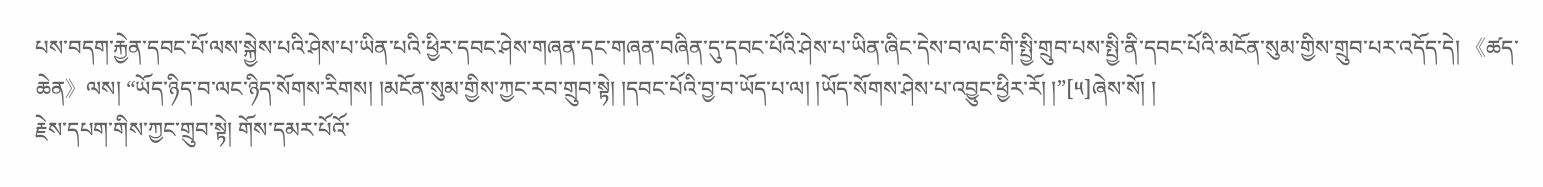པས་བདག་རྐྱེན་དབང་པོ་ལས་སྐྱེས་པའི་ཤེས་པ་ཡིན་པའི་ཕྱིར་དབང་ཤེས་གཞན་དང་གཞན་བཞིན་དུ་དབང་པོའི་ཤེས་པ་ཡིན་ཞིང་དེས་བ་ལང་གི་སྤྱི་གྲུབ་པས་སྤྱི་ནི་དབང་པོའི་མངོན་སུམ་གྱིས་གྲུབ་པར་འདོད་དེ། 《ཚད་ཆེན》ལས། “ཡོད་ཉིད་བ་ལང་ཉིད་སོགས་རིགས། །མངོན་སུམ་གྱིས་ཀྱང་རབ་གྲུབ་སྟེ། །དབང་པོའི་བྱ་བ་ཡོད་པ་ལ། །ཡོད་སོགས་ཤེས་པ་འབྱུང་ཕྱིར་རོ། །”[༥]ཞེས་སོ། །
རྗེས་དཔག་གིས་ཀྱང་གྲུབ་སྟེ། གོས་དམར་པོའོ་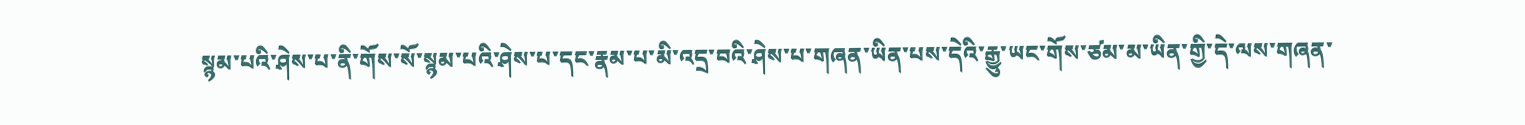སྙམ་པའི་ཤེས་པ་ནི་གོས་སོ་སྙམ་པའི་ཤེས་པ་དང་རྣམ་པ་མི་འདྲ་བའི་ཤེས་པ་གཞན་ཡིན་པས་དེའི་རྒྱུ་ཡང་གོས་ཙམ་མ་ཡིན་གྱི་དེ་ལས་གཞན་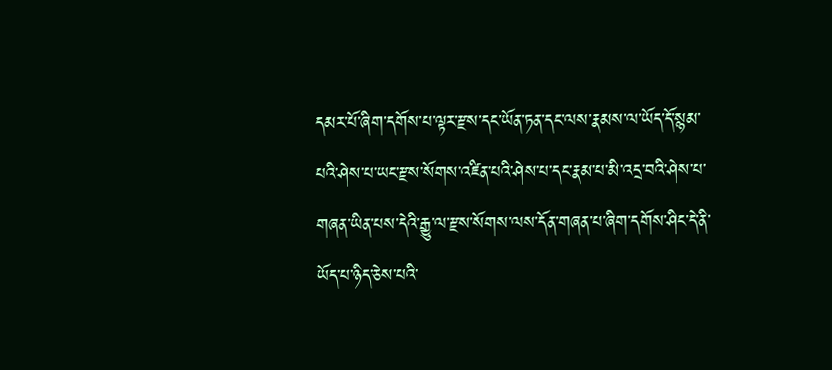དམར་པོ་ཞིག་དགོས་པ་ལྟར་རྫས་དང་ཡོན་ཏན་དང་ལས་རྣམས་ལ་ཡོད་དོ་སྙམ་པའི་ཤེས་པ་ཡང་རྫས་སོགས་འཛིན་པའི་ཤེས་པ་དང་རྣམ་པ་མི་འདྲ་བའི་ཤེས་པ་གཞན་ཡིན་པས་དེའི་རྒྱུ་ལ་རྫས་སོགས་ལས་དོན་གཞན་པ་ཞིག་དགོས་ཤིང་དེ་ནི་ཡོད་པ་ཉིད་ཅེས་པའི་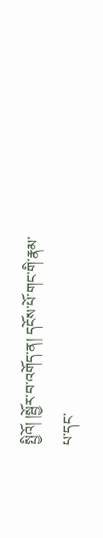སྤྱིའོ། །སྦྱོར་བ་འགོད་ན། དངོས་པོ་གང་གི་རྣམ་པ་དང་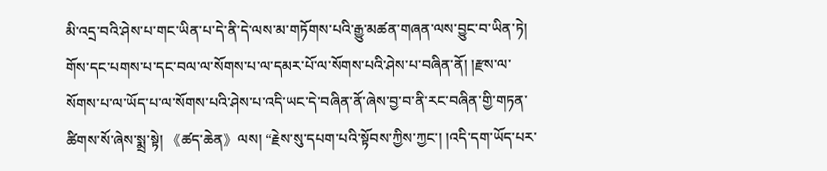མི་འདྲ་བའི་ཤེས་པ་གང་ཡིན་པ་དེ་ནི་དེ་ལས་མ་གཏོགས་པའི་རྒྱུ་མཚན་གཞན་ལས་བྱུང་བ་ཡིན་ཏེ། གོས་དང་པགས་པ་དང་བལ་ལ་སོགས་པ་ལ་དམར་པོ་ལ་སོགས་པའི་ཤེས་པ་བཞིན་ནོ། །རྫས་ལ་སོགས་པ་ལ་ཡོད་པ་ལ་སོགས་པའི་ཤེས་པ་འདི་ཡང་དེ་བཞིན་ནོ་ཞེས་བྱ་བ་ནི་རང་བཞིན་གྱི་གཏན་ཚིགས་སོ་ཞེས་སྨྲ་སྟེ། 《ཚད་ཆེན》ལས། “རྗེས་སུ་དཔག་པའི་སྟོབས་ཀྱིས་ཀྱང་། །འདི་དག་ཡོད་པར་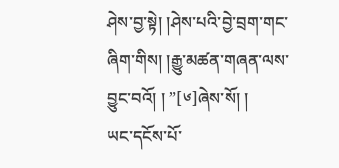ཤེས་བྱ་སྟེ། །ཤེས་པའི་བྱེ་བྲག་གང་ཞིག་གིས། །རྒྱུ་མཚན་གཞན་ལས་བྱུང་བའོ། ། ”[༦]ཞེས་སོ། །
ཡང་དངོས་པོ་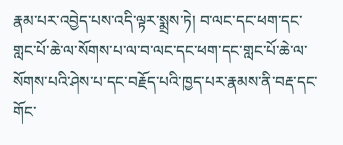རྣམ་པར་འབྱེད་པས་འདི་ལྟར་སྨྲས་ཏེ། བ་ལང་དང་ཕག་དང་གླང་པོ་ཆེ་ལ་སོགས་པ་ལ་བ་ལང་དང་ཕག་དང་གླང་པོ་ཆེ་ལ་སོགས་པའི་ཤེས་པ་དང་བརྗོད་པའི་ཁྱད་པར་རྣམས་ནི་བརྡ་དང་གོང་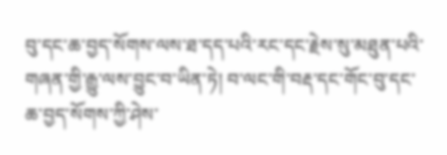བུ་དང་ཆ་བྱད་སོགས་ལས་ཐ་དད་པའི་རང་དང་རྗེས་སུ་མཐུན་པའི་གཞན་གྱི་རྒྱུ་ལས་བྱུང་བ་ཡིན་ཏེ། བ་ལང་གི་བརྡ་དང་གོང་བུ་དང་ཆ་བྱད་སོགས་ཀྱི་ཤེས་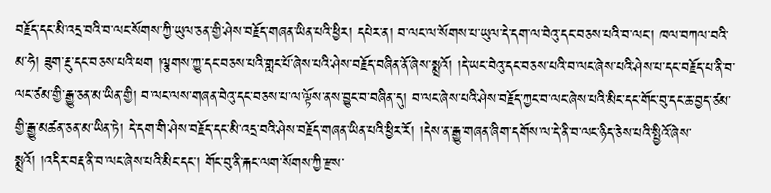བརྗོད་དང་མི་འདྲ་བའི་བ་ལང་སོགས་ཀྱི་ཡུལ་ཅན་གྱི་ཤེས་བརྗོད་གཞན་ཡིན་པའི་ཕྱིར། དཔེར་ན། བ་ལང་ལ་སོགས་པ་ཡུལ་དེ་དག་ལ་བེའུ་དང་བཅས་པའི་བ་ལང་། ཁལ་བཀལ་བའི་མ་ཧེ། ཟུག་རྔུ་དང་བཅས་པའི་ཕག །ལྕགས་ཀྱུ་དང་བཅས་པའི་གླང་པོ་ཞེས་པའི་ཤེས་བརྗོད་བཞིན་ནོ་ཞེས་སྨྲའོ། །དེ་ཡང་བེའུ་དང་བཅས་པའི་བ་ལང་ཞེས་པའི་ཤེས་པ་དང་བརྗོད་པ་ནི་བ་ལང་ཙམ་གྱི་རྒྱུ་ཅན་མ་ཡིན་གྱི། བ་ལང་ལས་གཞན་བེའུ་དང་བཅས་པ་ལ་ལྟོས་ནས་བྱུང་བ་བཞིན་དུ། བ་ལང་ཞེས་པའི་ཤེས་བརྗོད་ཀྱང་བ་ལང་ཞེས་པའི་མིང་དང་གོང་བུ་དང་ཆ་བྱད་ཙམ་གྱི་རྒྱུ་མཚན་ཅན་མ་ཡིན་ཏེ། དེ་དག་གི་ཤེས་བརྗོད་དང་མི་འདྲ་བའི་ཤེས་བརྗོད་གཞན་ཡིན་པའི་ཕྱིར་རོ། །དེས་ན་རྒྱུ་གཞན་ཞིག་དགོས་ལ་དེ་ནི་བ་ལང་ཉིད་ཅེས་པའི་སྤྱིའོ་ཞེས་སྨྲའོ། །འདིར་བརྡ་ནི་བ་ལང་ཞེས་པའི་མིང་དང་། གོང་བུ་ནི་རྐང་ལག་སོགས་ཀྱི་རྫས་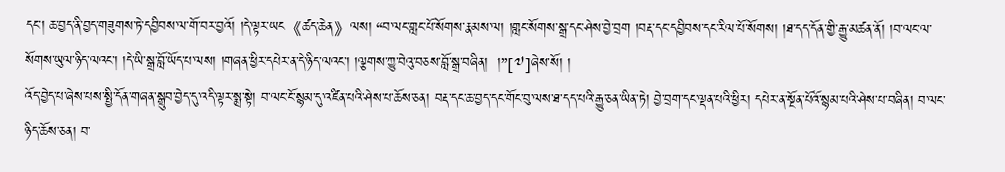དང་། ཆ་བྱད་ནི་བྱད་གཟུགས་ཏེ་དབྱིབས་ལ་གོ་བར་བྱའོ། །དེ་ལྟར་ཡང《ཚད་ཆེན》ལས། “བ་ལང་གླང་པོ་སོགས་རྣམས་ལ། །གླང་སོགས་སྒྲ་དང་ཤེས་བྱེ་བྲག །བརྡ་དང་དབྱིབས་དང་རིལ་པོ་སོགས། །ཐ་དད་དོན་གྱི་རྒྱུ་མཚན་ནོ། །བ་ལང་ལ་སོགས་ཡུལ་ཉིད་ལའང་། །དེ་ཡི་སྒྲ་བློ་ཡོད་པ་ལས། །གཞན་ཕྱིར་དཔེར་ན་དེ་ཉིད་ལའང་། །ལྕགས་ཀྱུ་བེའུ་བཅས་བློ་སྒྲ་བཞིན།  །”[༧]ཞེས་སོ། །
འོད་བྱེད་པ་ཞེས་པས་སྤྱི་དོན་གཞན་སྒྲུབ་བྱེད་དུ་འདི་ལྟར་སྨྲ་སྟེ། བ་ལང་ངོ་སྙམ་དུ་འཛིན་པའི་ཤེས་པ་ཆོས་ཅན། བརྡ་དང་ཆ་བྱད་དང་གོང་བུ་ལས་ཐ་དད་པའི་རྒྱུ་ཅན་ཡིན་ཏེ། བྱེ་བྲག་དང་ལྡན་པའི་ཕྱིར། དཔེར་ན་སྔོན་པོའོ་སྙམ་པའི་ཤེས་པ་བཞིན། བ་ལང་ཉིད་ཆོས་ཅན། བ་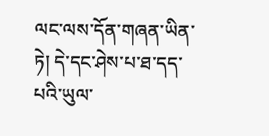ལང་ལས་དོན་གཞན་ཡིན་ཏེ། དེ་དང་ཤེས་པ་ཐ་དད་པའི་ཡུལ་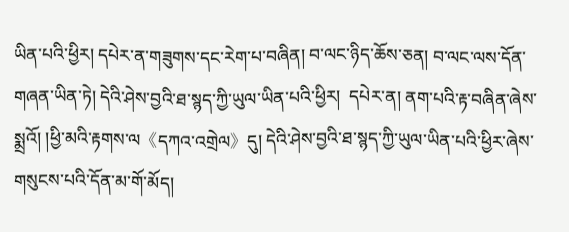ཡིན་པའི་ཕྱིར། དཔེར་ན་གཟུགས་དང་རེག་པ་བཞིན། བ་ལང་ཉིད་ཆོས་ཅན། བ་ལང་ལས་དོན་གཞན་ཡིན་ཏེ། དེའི་ཤེས་བྱའི་ཐ་སྙད་ཀྱི་ཡུལ་ཡིན་པའི་ཕྱིར།  དཔེར་ན། ནག་པའི་རྟ་བཞིན་ཞེས་སྨྲའོ། །ཕྱི་མའི་རྟགས་ལ《དཀའ་འགྲེལ》དུ། དེའི་ཤེས་བྱའི་ཐ་སྙད་ཀྱི་ཡུལ་ཡིན་པའི་ཕྱིར་ཞེས་གསུངས་པའི་དོན་མ་གོ་མོད།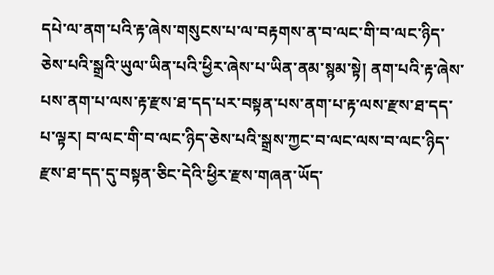དཔེ་ལ་ནག་པའི་རྟ་ཞེས་གསུངས་པ་ལ་བརྟགས་ན་བ་ལང་གི་བ་ལང་ཉིད་ཅེས་པའི་སྒྲའི་ཡུལ་ཡིན་པའི་ཕྱིར་ཞེས་པ་ཡིན་ནམ་སྙམ་སྟེ། ནག་པའི་རྟ་ཞེས་པས་ནག་པ་ལས་རྟ་རྫས་ཐ་དད་པར་བསྟན་པས་ནག་པ་རྟ་ལས་རྫས་ཐ་དད་པ་ལྟར། བ་ལང་གི་བ་ལང་ཉིད་ཅེས་པའི་སྒྲས་ཀྱང་བ་ལང་ལས་བ་ལང་ཉིད་རྫས་ཐ་དད་དུ་བསྟན་ཅིང་དེའི་ཕྱིར་རྫས་གཞན་ཡོད་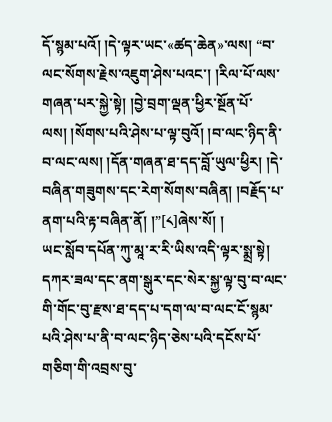དོ་སྙམ་པའོ། །དེ་ལྟར་ཡང་«ཚད་ཆེན»་ལས། “བ་ལང་སོགས་རྗེས་འཇུག་ཤེས་པའང་། །རིལ་པོ་ལས་གཞན་པར་སྐྱེ་སྟེ། །བྱེ་བྲག་ལྡན་ཕྱིར་སྔོན་པོ་ལས། །སོགས་པའི་ཤེས་པ་ལྟ་བུའོ། །བ་ལང་ཉིད་ནི་བ་ལང་ལས། །དོན་གཞན་ཐ་དད་བློ་ཡུལ་ཕྱིར། །དེ་བཞིན་གཟུགས་དང་རེག་སོགས་བཞིན། །བརྗོད་པ་ནག་པའི་རྟ་བཞིན་ནོ། །”[༨]ཞེས་སོ། །
ཡང་སློབ་དཔོན་ཀུ་མཱ་ར་རི་ཡིས་འདི་ལྟར་སྨྲ་སྟེ། དཀར་ཟལ་དང་ནག་སྒུར་དང་སེར་སྐྱ་ལྟ་བུ་བ་ལང་གི་གོང་བུ་རྫས་ཐ་དད་པ་དག་ལ་བ་ལང་ངོ་སྙམ་པའི་ཤེས་པ་ནི་བ་ལང་ཉིད་ཅེས་པའི་དངོས་པོ་གཅིག་གི་འབྲས་བུ་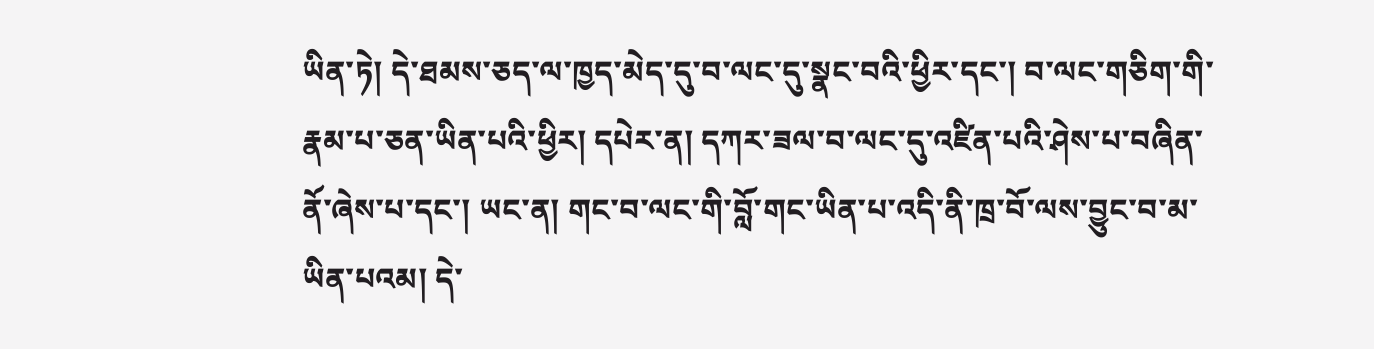ཡིན་ཏེ། དེ་ཐམས་ཅད་ལ་ཁྱད་མེད་དུ་བ་ལང་དུ་སྣང་བའི་ཕྱིར་དང་། བ་ལང་གཅིག་གི་རྣམ་པ་ཅན་ཡིན་པའི་ཕྱིར། དཔེར་ན། དཀར་ཟལ་བ་ལང་དུ་འཛིན་པའི་ཤེས་པ་བཞིན་ནོ་ཞེས་པ་དང་། ཡང་ན། གང་བ་ལང་གི་བློ་གང་ཡིན་པ་འདི་ནི་ཁྲ་བོ་ལས་བྱུང་བ་མ་ཡིན་པའམ། དེ་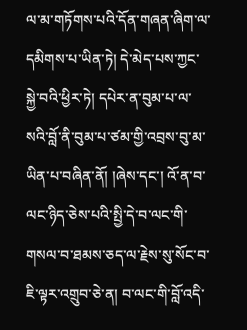ལ་མ་གཏོགས་པའི་དོན་གཞན་ཞིག་ལ་དམིགས་པ་ཡིན་ཏེ། དེ་མེད་པས་ཀྱང་སྐྱེ་བའི་ཕྱིར་ཏེ། དཔེར་ན་བུམ་པ་ལ་སའི་བློ་ནི་བུམ་པ་ཙམ་གྱི་འབྲས་བུ་མ་ཡིན་པ་བཞིན་ནོ། །ཞེས་དང་། འོ་ན་བ་ལང་ཉིད་ཅེས་པའི་སྤྱི་དེ་བ་ལང་གི་གསལ་བ་ཐམས་ཅད་ལ་རྗེས་སུ་སོང་བ་ཇི་ལྟར་འགྲུབ་ཅེ་ན། བ་ལང་གི་བློ་འདི་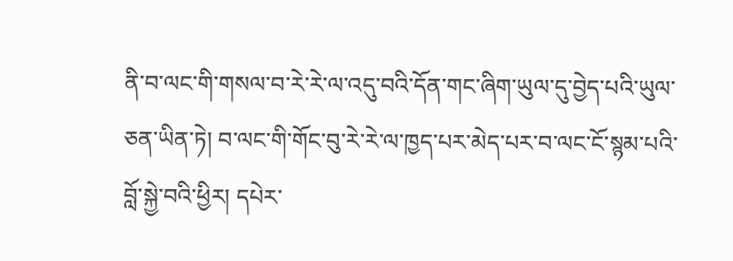ནི་བ་ལང་གི་གསལ་བ་རེ་རེ་ལ་འདུ་བའི་དོན་གང་ཞིག་ཡུལ་དུ་བྱེད་པའི་ཡུལ་ཅན་ཡིན་ཏེ། བ་ལང་གི་གོང་བུ་རེ་རེ་ལ་ཁྱད་པར་མེད་པར་བ་ལང་ངོ་སྙམ་པའི་བློ་སྐྱེ་བའི་ཕྱིར། དཔེར་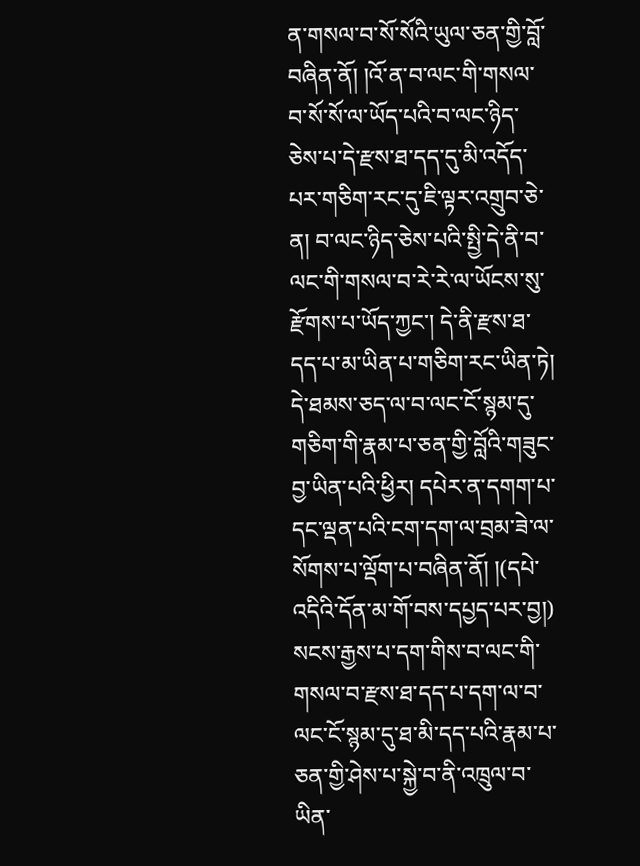ན་གསལ་བ་སོ་སོའི་ཡུལ་ཅན་གྱི་བློ་བཞིན་ནོ། །འོ་ན་བ་ལང་གི་གསལ་བ་སོ་སོ་ལ་ཡོད་པའི་བ་ལང་ཉིད་ཅེས་པ་དེ་རྫས་ཐ་དད་དུ་མི་འདོད་པར་གཅིག་རང་དུ་ཇི་ལྟར་འགྲུབ་ཅེ་ན། བ་ལང་ཉིད་ཅེས་པའི་སྤྱི་དེ་ནི་བ་ལང་གི་གསལ་བ་རེ་རེ་ལ་ཡོངས་སུ་རྫོགས་པ་ཡོད་ཀྱང་། དེ་ནི་རྫས་ཐ་དད་པ་མ་ཡིན་པ་གཅིག་རང་ཡིན་ཏེ། དེ་ཐམས་ཅད་ལ་བ་ལང་ངོ་སྙམ་དུ་གཅིག་གི་རྣམ་པ་ཅན་གྱི་བློའི་གཟུང་བྱ་ཡིན་པའི་ཕྱིར། དཔེར་ན་དགག་པ་དང་ལྡན་པའི་ངག་དག་ལ་བྲམ་ཟེ་ལ་སོགས་པ་ལྡོག་པ་བཞིན་ནོ། །(དཔེ་འདིའི་དོན་མ་གོ་བས་དཔྱད་པར་བྱ།) སངས་རྒྱས་པ་དག་གིས་བ་ལང་གི་གསལ་བ་རྫས་ཐ་དད་པ་དག་ལ་བ་ལང་ངོ་སྙམ་དུ་ཐ་མི་དད་པའི་རྣམ་པ་ཅན་གྱི་ཤེས་པ་སྐྱེ་བ་ནི་འཁྲུལ་བ་ཡིན་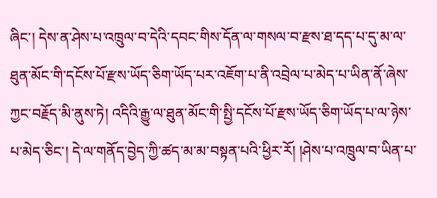ཞིང་། དེས་ན་ཤེས་པ་འཁྲུལ་བ་དེའི་དབང་གིས་དོན་ལ་གསལ་བ་རྫས་ཐ་དད་པ་དུ་མ་ལ་ཐུན་མོང་གི་དངོས་པོ་རྫས་ཡོད་ཅིག་ཡོད་པར་འཇོག་པ་ནི་འབྲེལ་པ་མེད་པ་ཡིན་ནོ་ཞེས་ཀྱང་བརྗོད་མི་ནུས་ཏེ། འདིའི་རྒྱུ་ལ་ཐུན་མོང་གི་སྤྱི་དངོས་པོ་རྫས་ཡོད་ཅིག་ཡོད་པ་ལ་ཉེས་པ་མེད་ཅིང་། དེ་ལ་གནོད་བྱེད་ཀྱི་ཚད་མ་མ་བསྟན་པའི་ཕྱིར་རོ། །ཤེས་པ་འཁྲུལ་བ་ཡིན་པ་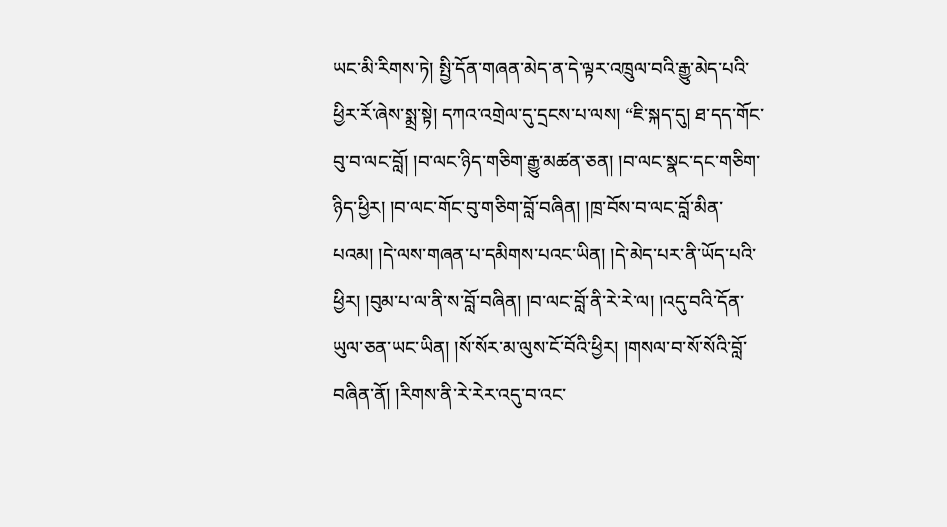ཡང་མི་རིགས་ཏེ། སྤྱི་དོན་གཞན་མེད་ན་དེ་ལྟར་འཁྲུལ་བའི་རྒྱུ་མེད་པའི་ཕྱིར་རོ་ཞེས་སྨྲ་སྟེ། དཀའ་འགྲེལ་དུ་དྲངས་པ་ལས། “ཇི་སྐད་དུ། ཐ་དད་གོང་བུ་བ་ལང་བློ། །བ་ལང་ཉིད་གཅིག་རྒྱུ་མཚན་ཅན། །བ་ལང་སྣང་དང་གཅིག་ཉིད་ཕྱིར། །བ་ལང་གོང་བུ་གཅིག་བློ་བཞིན། །ཁྲ་བོས་བ་ལང་བློ་མིན་པའམ། །དེ་ལས་གཞན་པ་དམིགས་པའང་ཡིན། །དེ་མེད་པར་ནི་ཡོད་པའི་ཕྱིར། །བུམ་པ་ལ་ནི་ས་བློ་བཞིན། །བ་ལང་བློ་ནི་རེ་རེ་ལ། །འདུ་བའི་དོན་ཡུལ་ཅན་ཡང་ཡིན། །སོ་སོར་མ་ལུས་ངོ་བོའི་ཕྱིར། །གསལ་བ་སོ་སོའི་བློ་བཞིན་ནོ། །རིགས་ནི་རེ་རེར་འདུ་བ་འང་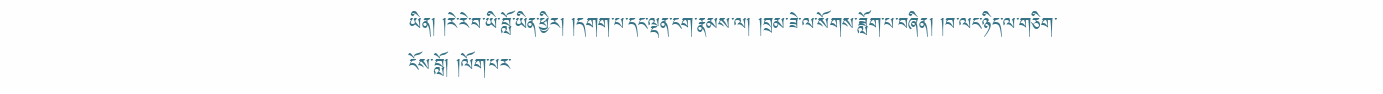ཡིན། །རེ་རེ་བ་ཡི་བློ་ཡིན་ཕྱིར། །དགག་པ་དང་ལྡན་ངག་རྣམས་ལ། །བྲམ་ཟེ་ལ་སོགས་ཟློག་པ་བཞིན། །བ་ལང་ཉིད་ལ་གཅིག་ངོས་བློ། །ལོག་པར་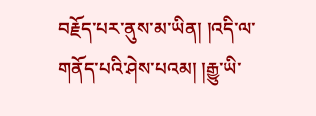བརྗོད་པར་ནུས་མ་ཡིན། །འདི་ལ་གནོད་པའི་ཤེས་པའམ། །རྒྱུ་ཡི་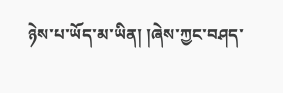ཉེས་པ་ཡོད་མ་ཡིན། །ཞེས་ཀྱང་བཤད་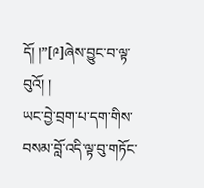དོ། །”[༩]ཞེས་བྱུང་བ་ལྟ་བུའོ། །
ཡང་བྱེ་བྲག་པ་དག་གིས་བསམ་བློ་འདི་ལྟ་བུ་གཏོང་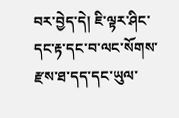བར་བྱེད་དེ། ཇི་ལྟར་ཤིང་དང་རྟ་དང་བ་ལང་སོགས་རྫས་ཐ་དད་དང་ཡུལ་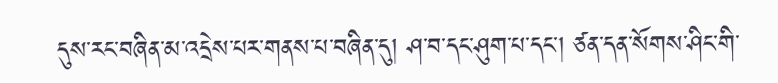དུས་རང་བཞིན་མ་འདྲེས་པར་གནས་པ་བཞིན་དུ། ཤ་བ་དང་ཤུག་པ་དང་། ཙན་དན་སོགས་ཤིང་གི་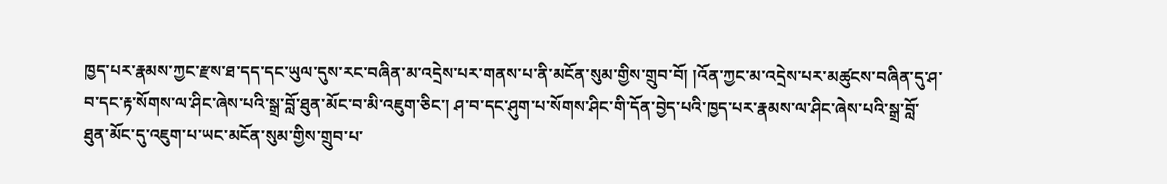ཁྱད་པར་རྣམས་ཀྱང་རྫས་ཐ་དད་དང་ཡུལ་དུས་རང་བཞིན་མ་འདྲེས་པར་གནས་པ་ནི་མངོན་སུམ་གྱིས་གྲུབ་བོ། །འོན་ཀྱང་མ་འདྲེས་པར་མཚུངས་བཞིན་དུ་ཤ་བ་དང་རྟ་སོགས་ལ་ཤིང་ཞེས་པའི་སྒྲ་བློ་ཐུན་མོང་བ་མི་འཇུག་ཅིང་། ཤ་བ་དང་ཤུག་པ་སོགས་ཤིང་གི་དོན་བྱེད་པའི་ཁྱད་པར་རྣམས་ལ་ཤིང་ཞེས་པའི་སྒྲ་བློ་ཐུན་མོང་དུ་འཇུག་པ་ཡང་མངོན་སུམ་གྱིས་གྲུབ་པ་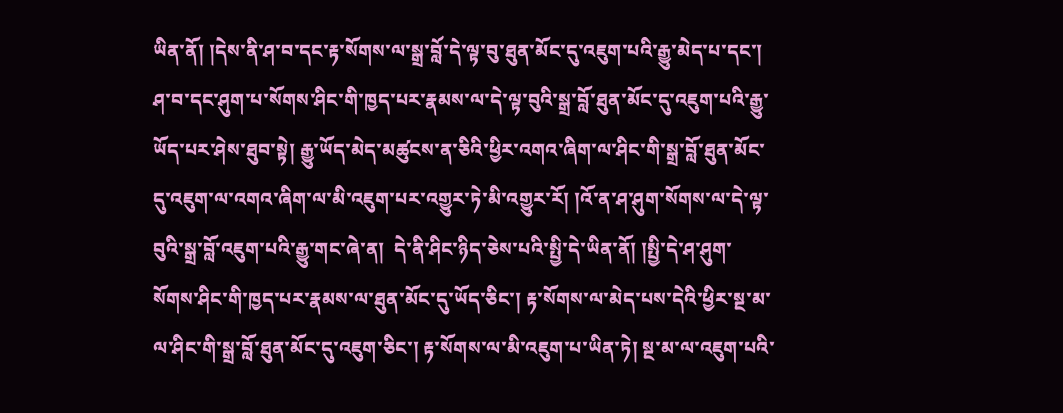ཡིན་ནོ། །དེས་ནི་ཤ་བ་དང་རྟ་སོགས་ལ་སྒྲ་བློ་དེ་ལྟ་བུ་ཐུན་མོང་དུ་འཇུག་པའི་རྒྱུ་མེད་པ་དང་། ཤ་བ་དང་ཤུག་པ་སོགས་ཤིང་གི་ཁྱད་པར་རྣམས་ལ་དེ་ལྟ་བུའི་སྒྲ་བློ་ཐུན་མོང་དུ་འཇུག་པའི་རྒྱུ་ཡོད་པར་ཤེས་ཐུབ་སྟེ། རྒྱུ་ཡོད་མེད་མཚུངས་ན་ཅིའི་ཕྱིར་འགའ་ཞིག་ལ་ཤིང་གི་སྒྲ་བློ་ཐུན་མོང་དུ་འཇུག་ལ་འགའ་ཞིག་ལ་མི་འཇུག་པར་འགྱུར་ཏེ་མི་འགྱུར་རོ། །འོ་ན་ཤ་ཤུག་སོགས་ལ་དེ་ལྟ་བུའི་སྒྲ་བློ་འཇུག་པའི་རྒྱུ་གང་ཞེ་ན།  དེ་ནི་ཤིང་ཉིད་ཅེས་པའི་སྤྱི་དེ་ཡིན་ནོ། །སྤྱི་དེ་ཤ་ཤུག་སོགས་ཤིང་གི་ཁྱད་པར་རྣམས་ལ་ཐུན་མོང་དུ་ཡོད་ཅིང་། རྟ་སོགས་ལ་མེད་པས་དེའི་ཕྱིར་སྔ་མ་ལ་ཤིང་གི་སྒྲ་བློ་ཐུན་མོང་དུ་འཇུག་ཅིང་། རྟ་སོགས་ལ་མི་འཇུག་པ་ཡིན་ཏེ། སྔ་མ་ལ་འཇུག་པའི་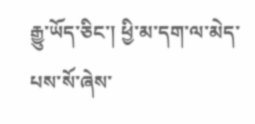རྒྱུ་ཡོད་ཅིང་། ཕྱི་མ་དག་ལ་མེད་པས་སོ་ཞེས་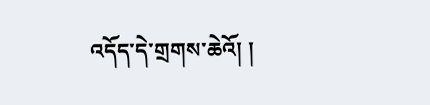འདོད་དེ་གྲགས་ཆེའོ། །